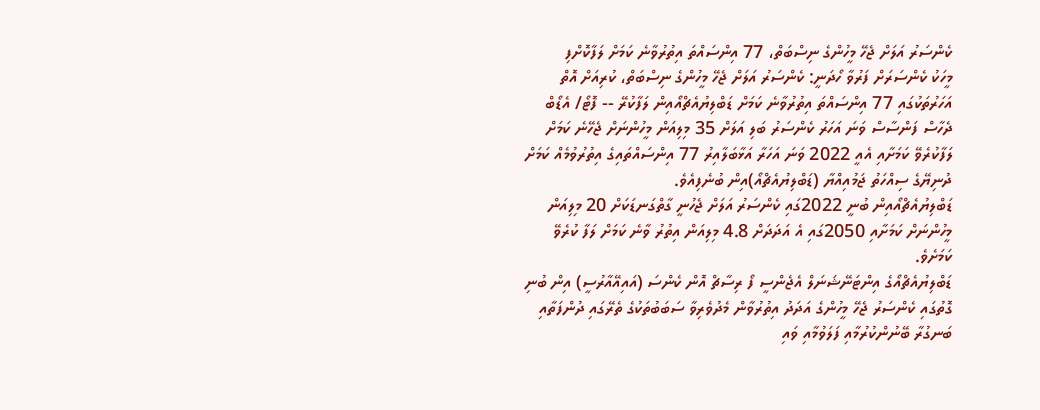ކެންސަރު އަލަށް ޖެހޭ މީހުންގެ ނިސްބަތް، 77 އިންސައްތަ އިތުރުވާނެ ކަމަށް ލަފާކޮށްފި
މީހަކު ކެންސަރަށް ފަރުވާ ހޯދަނީ: ކެންސަރު އަލަށް ޖެހޭ މީހުންގެ ނިސްބަތް، ކުރިއަށް އޮތް އަހަރުތަކުގައި 77 އިންސައްތަ އިތުރުވާނެ ކަމަށް ޑަބްލިޔުއެޗްއޯއިން ލަފާކުރޭ -- ފޮޓޯ/ އެޑޯބް
ދެހާސް ފަންސާސް ވަނަ އަހަރު ކެންސަރު ބަލި އަލަށް 35 މިލިއަން މީހުންނަށް ޖެހޭނެ ކަމަށް ލަފާކުރެވޭ ކަމަށާއި އެއީ 2022 ވަނަ އަހަރާ އަޅާބަލާއިރު 77 އިންސައްތައިގެ އިތުރުވުމެއް ކަމަށް ދުނިޔޭގެ ސިއްހަތު ޖަމުއިއްޔާ (ޑަބްލިޔުއެޗްއޯ)އިން ބުނެފިއެވެ.
ޑަބްލިޔުއެޗްއޯއިން ބުނީ 2022ގައި ކެންސަރު އަލަށް ޖެހުނީ ގާތްގަނޑަކަށް 20 މިލިއަން މީހުންނަށް ކަމަށާއި 2050ގައި އެ އަދަދަށް 4.8 މިލިއަން އިތުރު ވާނެ ކަމަށް ލަފާ ކުރެވޭ ކަމަށެވެ.
ޑަބްލިޔުއެޗްއޯގެ އިންޓަނޭޝަނަލް އެޖެންސީ ފޯ ރިސާޗް އޮން ކެންސަ (އައިއޭއާރުސީ) އިން ބުނި ގޮތުގައި ކެންސަރު ޖެހޭ މީހުންގެ އަދަދު އިތުރުވާން މެދުވެރިވާ ސަބަބުތަކުގެ ތެރޭގައި ދުންފަތާއި ބަނގުރާ ބޭނުންކުރުމާއި ފަލަވުމާއި ވައި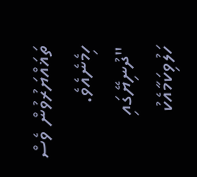ތަޣައްޔަރުވުން ވެސް ހިމެނެއެވެ.
"ދުނިޔޭގައި ހަލުވިކަމާއެކު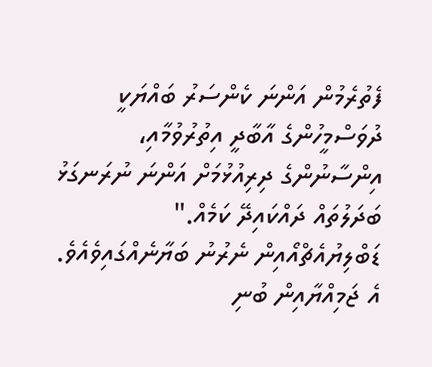ފެތުރެމުން އަންނަ ކެންސަރު ބައްޔަކީ ދުވަސްމީހުންގެ އާބާދީ އިތުރުވުމާއި، އިންސާނުންގެ ދިރިއުޅުމަށް އަންނަ ނުރަނގަޅު ބަދަލުތައް ދައްކައިދޭ ކަމެއް." ޑަބްލިޔުއެޗްއޯއިން ނެރުނު ބަޔާނެއްގައިވެއެވެ.
އެ ޖަމިއްޔާއިން ބުނި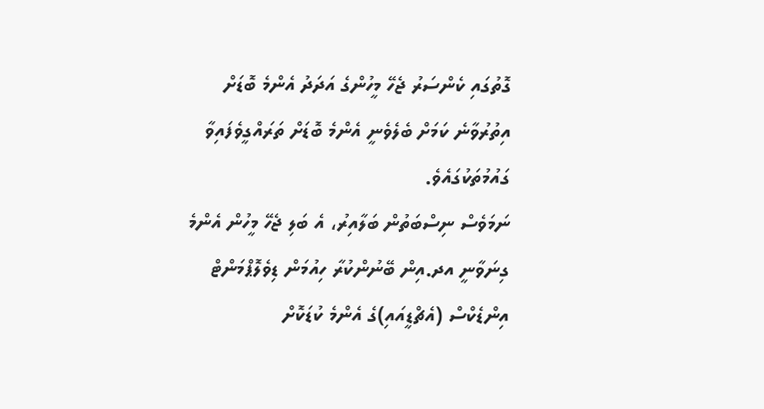ގޮތުގައި ކެންސަރު ޖެހޭ މީހުންގެ އަދަދު އެންމެ ބޮޑަށް އިތުރުވާނެ ކަމަށް ބެލެވެނީ އެންމެ ބޮޑަށް ތަރައްގީވެފައިވާ ގައުމުތަކުގައެވެ.
ނަމަވެސް ނިސްބަތުން ބަލާއިރު، އެ ބަލި ޖެހޭ މީހުން އެންމެ ގިނަވާނީ އދ.އިން ބޭނުންކުރާ ހިއުމަން ޑިވެލޮޕްމަންޓް އިންޑެކްސް (އެޗްޑީއައި)ގެ އެންމެ ކުޑަކޮށް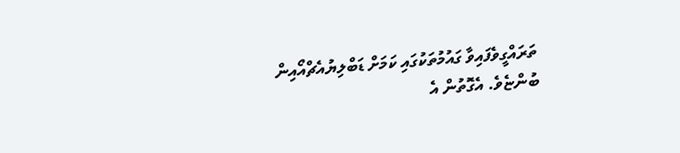ތަރައްގީވެފައިވާ ގައުމުތަކުގައި ކަމަށް ޑަބްލިޔުއެޗްއޯއިން ބުންޏެވެ. އެގޮތުން އެ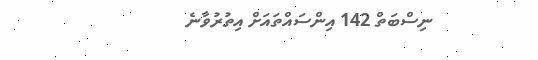ނިސްބަތް 142 އިންސައްތައަށް އިތުރުވާނެ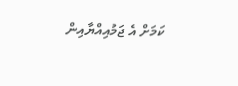ކަމަށް އެ ޖަމުއިއްޔާއިން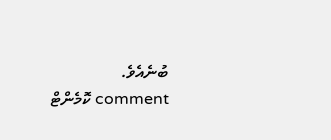ބުނެއެވެ.
comment ކޮމެންޓް